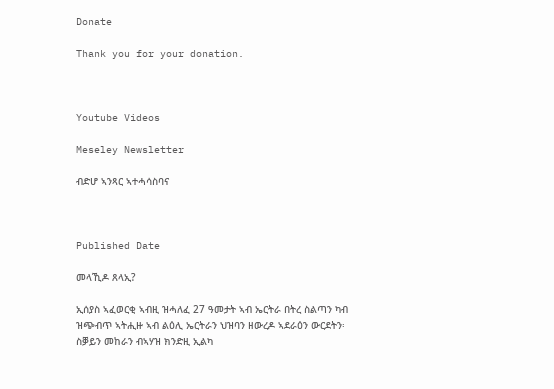Donate

Thank you for your donation.



Youtube Videos

Meseley Newsletter

ብድሆ ኣንጻር ኣተሓሳስባና



Published Date

መላኺዶ ጸላኢ?

ኢሰያስ ኣፈወርቂ ኣብዚ ዝሓለፈ 27 ዓመታት ኣብ ኤርትራ በትረ ስልጣን ካብ ዝጭብጥ ኣትሒዙ ኣብ ልዕሊ ኤርትራን ህዝባን ዘውረዶ ኣደራዕን ውርደትን፡ ስቓይን መከራን ብኣሃዝ ክንድዚ ኢልካ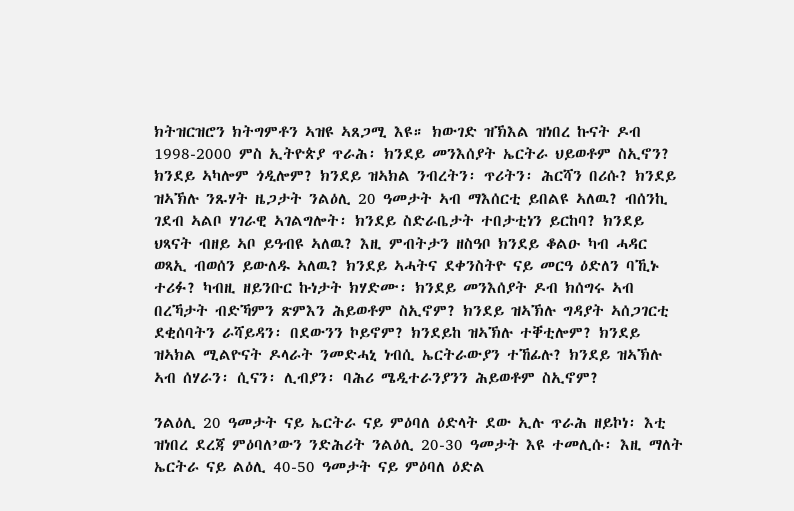ክትዝርዝሮን ክትግምቶን ኣዝዩ ኣጸጋሚ እዩ። ክውገድ ዝኽእል ዝነበረ ኩናት ዶብ 1998-2000 ምስ ኢትዮጵያ ጥራሕ፡ ክንደይ መንእሰያት ኤርትራ ህይወቶም ስኢኖን? ክንደይ ኣካሎም ጎዲሎም? ክንደይ ዝኣክል ንብረትን፡ ጥሪትን፡ ሕርሻን በሪሱ? ክንደይ ዝኣኽሉ ንጹሃት ዜጋታት ንልዕሊ 20 ዓመታት ኣብ ማእሰርቲ ይበልዩ ኣለዉ? ብሰንኪ ገደብ ኣልቦ ሃገራዊ ኣገልግሎት፡ ክንደይ ስድራቤታት ተበታቲነን ይርከባ? ክንደይ ህጻናት ብዘይ ኣቦ ይዓብዩ ኣለዉ? እዚ ምብትታን ዘስዓቦ ክንደይ ቆልዑ ካብ ሓዳር ወጻኢ ብወሰን ይውለዱ ኣለዉ? ክንደይ ኣሓትና ደቀንስትዮ ናይ መርዓ ዕድለን ባኺኑ ተሪፉ? ካብዚ ዘይንቡር ኩነታት ክሃድሙ፡ ክንደይ መንእሰያት ዶብ ክሰግሩ ኣብ በረኻታት ብድኻምን ጽምእን ሕይወቶም ስኢኖም? ክንደይ ዝኣኽሉ ግዳያት ኣሰጋገርቲ ደቂሰባትን ራሻይዳን፡ በደውንን ኮይኖም? ክንደይከ ዝኣኽሉ ተቐቲሎም? ክንደይ ዝኣክል ሚልዮናት ዶላራት ንመድሓኒ ነብሲ ኤርትራውያን ተኸፊሉ? ክንደይ ዝኣኽሉ ኣብ ሰሃራን፡ ሲናን፡ ሊብያን፡ ባሕሪ ሜዲተራንያንን ሕይወቶም ስኢኖም?

ንልዕሊ 20 ዓመታት ናይ ኤርትራ ናይ ምዕባለ ዕድላት ደው ኢሉ ጥራሕ ዘይኮነ፡ እቲ ዝነበረ ደረጃ ምዕባለ’ውን ንድሕሪት ንልዕሊ 20-30 ዓመታት እዩ ተመሊሱ፡ እዚ ማለት ኤርትራ ናይ ልዕሊ 40-50 ዓመታት ናይ ምዕባለ ዕድል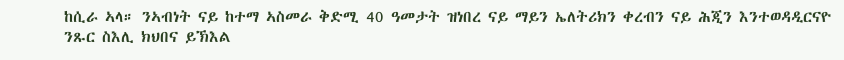ከሲራ ኣላ። ንኣብነት ናይ ከተማ ኣስመራ ቅድሚ 40 ዓመታት ዝነበረ ናይ ማይን ኤለትሪክን ቀረብን ናይ ሕጂን እንተወዳዲርናዮ ንጹር ስእሊ ክህበና ይኽእል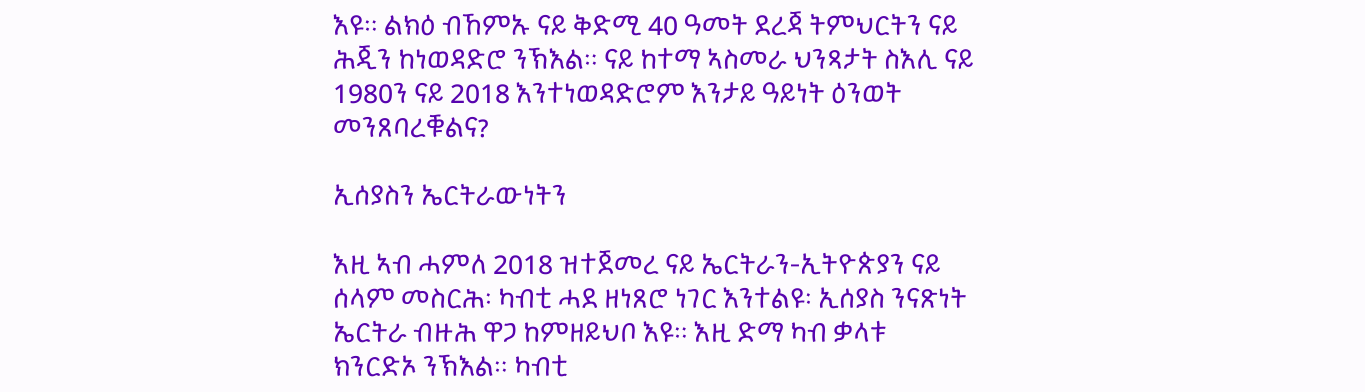እዩ። ልክዕ ብኸምኡ ናይ ቅድሚ 40 ዓመት ደረጃ ትምህርትን ናይ ሕጂን ከነወዳድሮ ንኽእል። ናይ ከተማ ኣስመራ ህንጻታት ስእሊ ናይ 1980ን ናይ 2018 እንተነወዳድሮም እንታይ ዓይነት ዕንወት መንጸባረቑልና?

ኢሰያስን ኤርትራውነትን

እዚ ኣብ ሓምለ 2018 ዝተጀመረ ናይ ኤርትራን-ኢትዮጵያን ናይ ሰላም መስርሕ፡ ካብቲ ሓደ ዘነጸሮ ነገር እንተልዩ፡ ኢሰያስ ንናጽነት ኤርትራ ብዙሕ ዋጋ ከምዘይህቦ እዩ። እዚ ድማ ካብ ቃላቱ ክንርድኦ ንኽእል። ካብቲ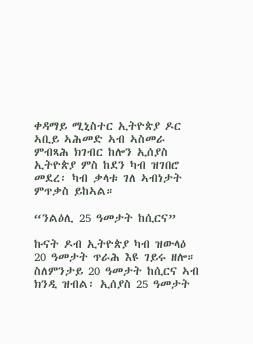ቀዳማይ ሚኒስተር ኢትዮጵያ ዶር ኣቢይ ኣሕመድ ኣብ ኣስመራ ምብጻሕ ክገብር ከሎን ኢሰያስ ኢትዮጵያ ምስ ከደን ካብ ዝገበሮ መደረ፡ ካብ ቃላቱ ገለ ኣብነታት ምጥቃስ ይከኣል።

“ንልዕሊ 25 ዓመታት ከሲርና”

ኩናት ዶብ ኢትዮጵያ ካብ ዝውላዕ 20 ዓመታት ጥራሕ እዩ ገይሩ ዘሎ። ስለምንታይ 20 ዓመታት ከሲርና ኣብ ክንዲ ዝብል፡ ኢሰያስ 25 ዓመታት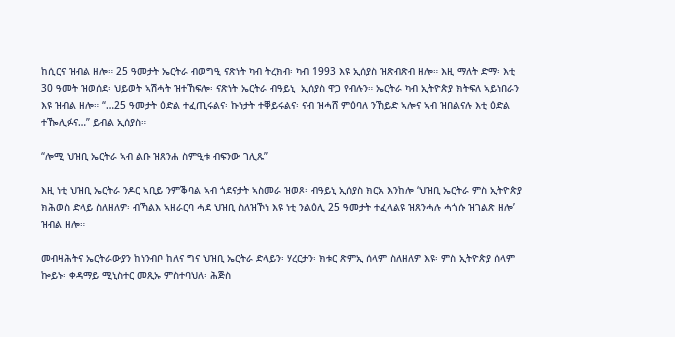ከሲርና ዝብል ዘሎ። 25 ዓመታት ኤርትራ ብወግዒ ናጽነት ካብ ትረክብ፡ ካብ 1993 እዩ ኢሰያስ ዝጽብጽብ ዘሎ። እዚ ማለት ድማ፡ እቲ 30 ዓመት ዝወሰደ፡ ህይወት ኣሽሓት ዝተኸፍሎ፡ ናጽነት ኤርትራ ብዓይኒ  ኢሰያስ ዋጋ የብሉን። ኤርትራ ካብ ኢትዮጵያ ክትፍለ ኣይነበራን እዩ ዝብል ዘሎ። “…25 ዓመታት ዕድል ተፈጢሩልና፡ ኩነታት ተቐይሩልና፡ ናብ ዝሓሸ ምዕባለ ንኸይድ ኣሎና ኣብ ዝበልናሉ እቲ ዕድል ተዀሊፉና…” ይብል ኢሰያስ።

“ሎሚ ህዝቢ ኤርትራ ኣብ ልቡ ዝጸንሐ ስምዒቱ ብፍንው ገሊጹ”

እዚ ነቲ ህዝቢ ኤርትራ ንዶር ኣቢይ ንምቕባል ኣብ ጎደናታት ኣስመራ ዝወጾ፡ ብዓይኒ ኢሰያስ ክርአ እንከሎ ‘ህዝቢ ኤርትራ ምስ ኢትዮጵያ ክሕወስ ድላይ ስለዘለዎ፡ ብኻልእ ኣዘራርባ ሓደ ህዝቢ ስለዝኾነ እዩ ነቲ ንልዕሊ 25 ዓመታት ተፈላልዩ ዝጸንሓሉ ሓጎሱ ዝገልጽ ዘሎ’ ዝብል ዘሎ።

መብዛሕትና ኤርትራውያን ከነንብቦ ከለና ግና ህዝቢ ኤርትራ ድላይን፡ ሃረርታን፡ ክቱር ጽምኢ ሰላም ስለዘለዎ እዩ፡ ምስ ኢትዮጵያ ሰላም ኰይኑ፡ ቀዳማይ ሚኒስተር መጺኡ ምስተባህለ፡ ሕጅስ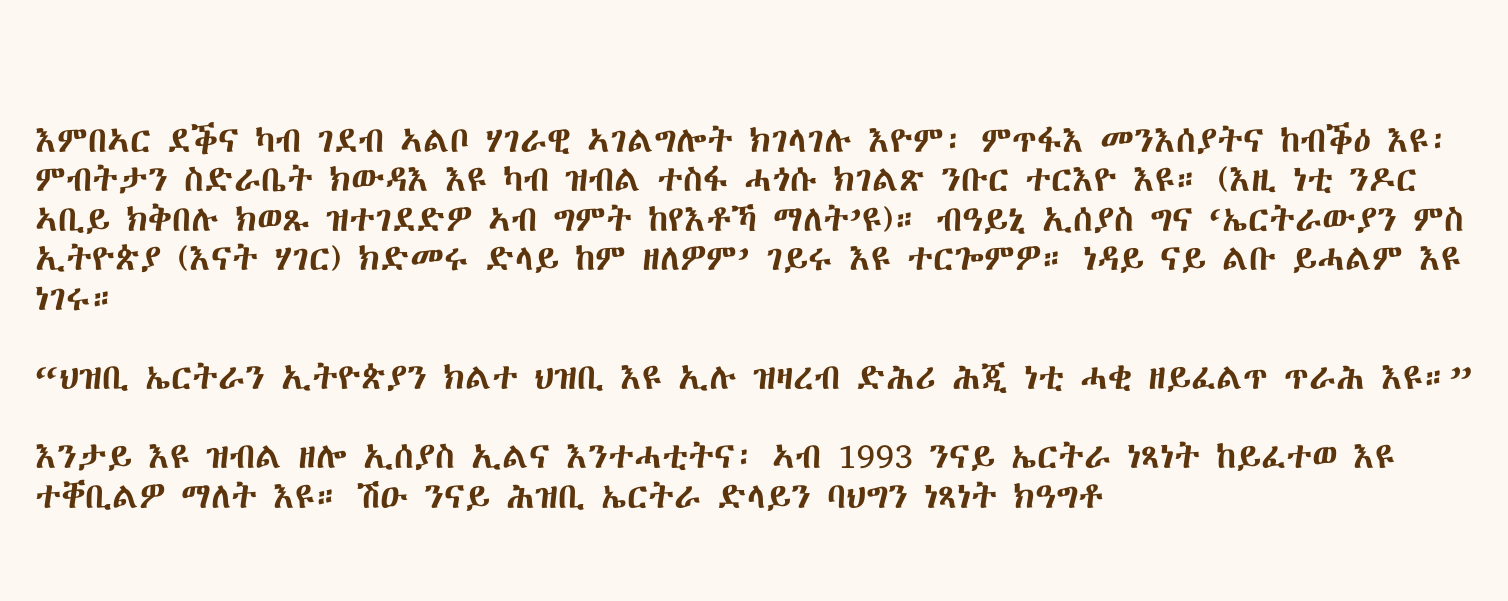እምበኣር ደቕና ካብ ገደብ ኣልቦ ሃገራዊ ኣገልግሎት ክገላገሉ እዮም፡ ምጥፋእ መንእሰያትና ከብቕዕ እዩ፡ ምብትታን ስድራቤት ክውዳእ እዩ ካብ ዝብል ተስፋ ሓጎሱ ክገልጽ ንቡር ተርእዮ እዩ። (እዚ ነቲ ንዶር ኣቢይ ክቅበሉ ክወጹ ዝተገደድዎ ኣብ ግምት ከየእቶኻ ማለት’ዩ)። ብዓይኒ ኢሰያስ ግና ‘ኤርትራውያን ምስ ኢትዮጵያ (እናት ሃገር) ክድመሩ ድላይ ከም ዘለዎም’ ገይሩ እዩ ተርጐምዎ። ነዳይ ናይ ልቡ ይሓልም እዩ ነገሩ።

“ህዝቢ ኤርትራን ኢትዮጵያን ክልተ ህዝቢ እዩ ኢሉ ዝዛረብ ድሕሪ ሕጂ ነቲ ሓቂ ዘይፈልጥ ጥራሕ እዩ።”

እንታይ እዩ ዝብል ዘሎ ኢሰያስ ኢልና እንተሓቲትና፡ ኣብ 1993 ንናይ ኤርትራ ነጻነት ከይፈተወ እዩ ተቐቢልዎ ማለት እዩ። ሽዑ ንናይ ሕዝቢ ኤርትራ ድላይን ባህግን ነጻነት ክዓግቶ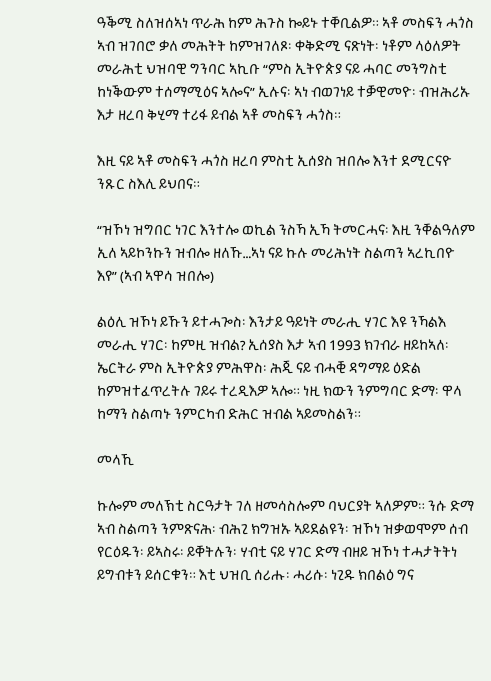ዓቕሚ ስለዝሰኣነ ጥራሕ ከም ሕጉስ ኰይኑ ተቐቢልዎ። ኣቶ መስፍን ሓጎስ ኣብ ዝገበሮ ቃለ መሕትት ከምዝገለጾ፡ ቀቅድሚ ናጽነት፡ ነቶም ላዕለዎት መራሕቲ ህዝባዊ ግንባር ኣኪቡ “ምስ ኢትዮጵያ ናይ ሓባር መንግስቲ ከነቕውም ተሰማሚዕና ኣሎና” ኢሉና፡ ኣነ ብወገነይ ተቓዊመዮ፡ ብዝሕሪኡ እታ ዘረባ ቅሂማ ተሪፋ ይብል ኣቶ መስፍን ሓጎስ።

እዚ ናይ ኣቶ መስፍን ሓጎስ ዘረባ ምስቲ ኢሰያስ ዝበሎ እንተ ደሚርናዮ ንጹር ስእሊ ይህበና።

“ዝኾነ ዝግበር ነገር እንተሎ ወኪል ንስኻ ኢኻ ትመርሓና፡ እዚ ንቐልዓለም ኢለ ኣይኮንኩን ዝብሎ ዘለኹ…ኣነ ናይ ኩሉ መሪሕነት ስልጣን ኣረኪበዮ እየ” (ኣብ ኣዋሳ ዝበሎ)

ልዕሊ ዝኾነ ይኹን ይተሓጐስ፡ እንታይ ዓይነት መራሒ ሃገር እዩ ንኻልእ መራሒ ሃገር፡ ከምዚ ዝብል? ኢሰያስ እታ ኣብ 1993 ክገብራ ዘይከኣለ፡ ኤርትራ ምስ ኢትዮጵያ ምሕዋስ፡ ሕጂ ናይ ብሓቒ ዳግማይ ዕድል ከምዝተፈጥረትሉ ገይሩ ተረዲእዎ ኣሎ። ነዚ ክውን ንምግባር ድማ፡ ዋላ ከማን ስልጣኑ ንምርካብ ድሕር ዝብል ኣይመስልን።

መላኺ

ኩሎም መለኽቲ ስርዓታት ገለ ዘመሳስሎም ባህርያት ኣለዎም። ንሱ ድማ ኣብ ስልጣን ንምጽናሕ፡ ብሕጊ ክግዝኡ ኣይደልዩን፡ ዝኾነ ዝቃወሞም ሰብ የርዕዱን፡ ይኣስሩ፡ ይቐትሉን፡ ሃብቲ ናይ ሃገር ድማ ብዘይ ዝኾነ ተሓታትትነ  ይግብቱን ይሰርቁን። እቲ ህዝቢ ሰሪሑ፡ ሓሪሱ፡ ነጊዱ ክበልዕ ግና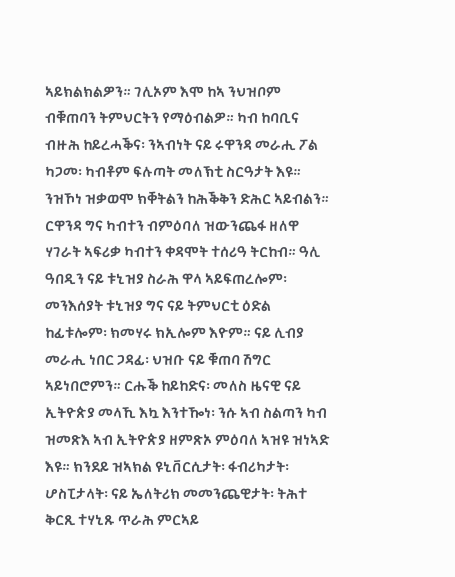ኣይክልክልዎን። ገሊኦም እሞ ከኣ ንህዝቦም ብቑጠባን ትምህርትን የማዕብልዎ። ካብ ከባቢና ብዙሕ ከይረሓቕና፡ ንኣብነት ናይ ሩዋንዳ መራሒ ፖል ካጋመ፡ ካብቶም ፍሉጣት መለኽቲ ስርዓታት እዩ። ንዝኾነ ዝቃወሞ ክቐትልን ከሕቕቅን ድሕር ኣይብልን። ርዋንዳ ግና ካብተን ብምዕባለ ዝውንጨፋ ዘለዋ ሃገራት ኣፍሪቃ ካብተን ቀዳሞት ተሰሪዓ ትርከብ። ዓሊ ዓበዲን ናይ ቱኒዝያ ስራሕ ዋላ ኣይፍጠረሎም፡ መንእሰያት ቱኒዝያ ግና ናይ ትምህርቲ ዕድል ከፊቱሎም፡ ክመሃሩ ክኢሎም እዮም። ናይ ሊብያ መራሒ ነበር ጋዳፊ፡ ህዝቡ ናይ ቑጠባ ሽግር ኣይነበሮምን። ርሑቕ ከይከድና፡ መለስ ዜናዊ ናይ ኢትዮጵያ መላኺ እኳ እንተዀነ፡ ንሱ ኣብ ስልጣን ካብ ዝመጽእ ኣብ ኢትዮጵያ ዘምጽኦ ምዕባለ ኣዝዩ ዝነኣድ እዩ። ክንደይ ዝኣክል ዩኒቨርሲታት፡ ፋብሪካታት፡ ሆስፒታላት፡ ናይ ኤለትሪክ መመንጨዊታት፡ ትሕተ ቅርጺ ተሃኒጹ ጥራሕ ምርኣይ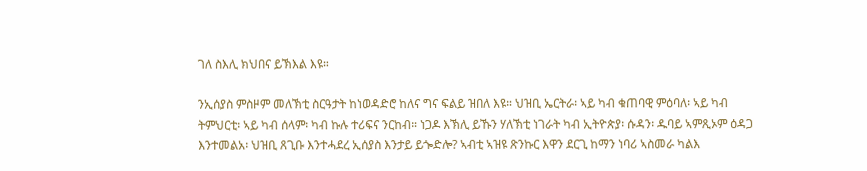ገለ ስእሊ ክህበና ይኽእል እዩ።

ንኢሰያስ ምስዞም መለኽቲ ስርዓታት ከነወዳድሮ ከለና ግና ፍልይ ዝበለ እዩ። ህዝቢ ኤርትራ፡ ኣይ ካብ ቁጠባዊ ምዕባለ፡ ኣይ ካብ ትምህርቲ፡ ኣይ ካብ ሰላም፡ ካብ ኩሉ ተሪፍና ንርከብ። ነጋዶ እኽሊ ይኹን ሃለኽቲ ነገራት ካብ ኢትዮጵያ፡ ሱዳን፡ ዱባይ ኣምጺኦም ዕዳጋ እንተመልአ፡ ህዝቢ ጸጊቡ እንተሓደረ ኢሰያስ እንታይ ይጐድሎ? ኣብቲ ኣዝዩ ጽንኩር እዋን ደርጊ ከማን ነባሪ ኣስመራ ካልእ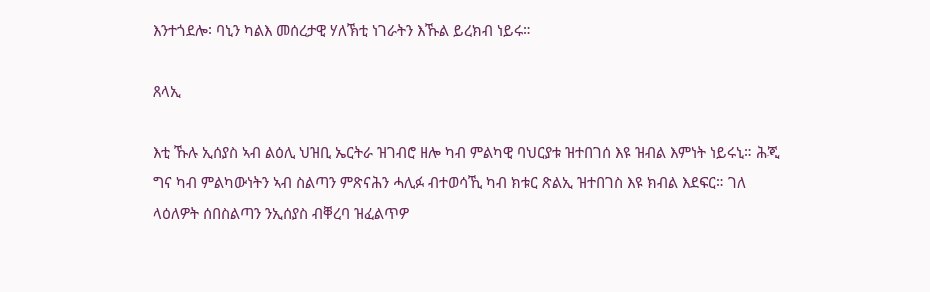እንተጎደሎ፡ ባኒን ካልእ መሰረታዊ ሃለኽቲ ነገራትን እኹል ይረክብ ነይሩ።

ጸላኢ

እቲ ኹሉ ኢሰያስ ኣብ ልዕሊ ህዝቢ ኤርትራ ዝገብሮ ዘሎ ካብ ምልካዊ ባህርያቱ ዝተበገሰ እዩ ዝብል እምነት ነይሩኒ። ሕጂ ግና ካብ ምልካውነትን ኣብ ስልጣን ምጽናሕን ሓሊፉ ብተወሳኺ ካብ ክቱር ጽልኢ ዝተበገስ እዩ ክብል እደፍር። ገለ ላዕለዎት ሰበስልጣን ንኢሰያስ ብቐረባ ዝፈልጥዎ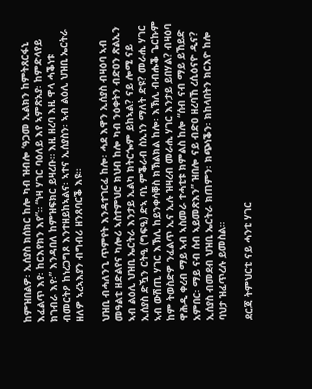ከምዝበልዎ፡ ኢሰያስ ክሰክር ከሎ ካብ ዝብሎ ‘ዓጋመ ኢልክን ከምትጸርፋኒ እፈልጥ እየ፡ ከርእየክን እየ”። “ነዛ ሃገር ባዕለይ እየ ኣምጽአያ፡ ከምድላየይ ክገብራ እየ፡” እንዳበለ ከምዝፍክር ይዛረቡ። እዚ ዘረባ እዚ ዋላ ሓቕነቱ ብመርትዖ ከነረጋግጾ እንተዘይከኣልና፡ ኣተና ኢሰያስን፡ ኣብ ልዕሊ ህዝቢ ኤርትራ ዘለዎ ኣረኣእያን ብግብሪ ዘንጸባርቕ እዩ።

ህዝቢ ብሓለንጊ ጥምየት እንዳተገርፈ ከሎ፡ ሓደ እዋን ኢሰያስ ብዛዕባ ኣብ መዓልቲ ዘድልየና ካሎሪ ኣስተምህሮ ክህብ ከሎ ካብ ንዕቀትን ብድዐን ጽልኢን ኣብ ልዕሊ ህዝቢ ኤርትራ እንታይ ኢልካ ክትርጐም ይከኣል? ናይ ሎሚ ናይ ኢሰያስ ድዃን ርትዒ (ግፍዒ) ድኣ ባኒ ምቕራብ ስኢነን ማለት ድዩ? መራሒ ሃገር ኣብ ውሽጢ ሃገር እኽሊ ከይንቀሳቐስ ክኽልክል ከሎ፡ እኽሊ ብብሑቕ ጌርኩም ከም ትወስድዎ ንፈልጥ ኢና ኢሉ ዝዛረብ መራሒ ሃገር እንታይ ይበሃል? ብዛዕባ ዋሕዲ ቀረብ ማይ ኣብ ኣስመራ ተሓቲቱ ክምልስ ከሎ “ሰብ ናብ ማይ ይኸይድ አምበር፡ ማይ ናብ ሰብ ኣይመጽእን” ዝበሎ ናይ ብድዐ ዘረባኸ ረሲዕናዮ ዲና? ኢሰያስ ብመደብ ህዝቢ ኤርትራ ክጠምን፡ ክጭነቕን፡ ክከላበትን ክርእዮ ከሎ ባህታ ዝፈጥረሉ ይመስል።

ደርጃ ትምህርቲ ናይ ሓንቲ ሃገር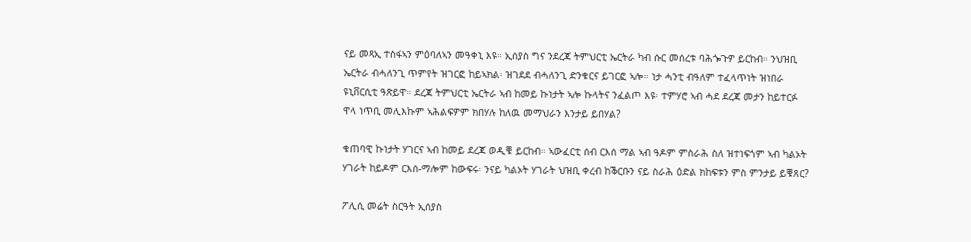ናይ መጻኢ ተስፋኣን ምዕባለኣን መዓቀኒ እዩ። ኢሰያስ ግና ንደረጃ ትምህርቲ ኤርትራ ካብ ሱር መሰረቱ ባሕጐጉዎ ይርከብ። ንህዝቢ ኤርትራ ብሓለንጊ ጥምየት ዝገርፎ ከይኣክል፡ ዝገደደ ብሓለንጊ ድንቁርና ይገርፎ ኣሎ። ነታ ሓንቲ ብዓለም ተፈላጥነት ዝነበራ ዩኒቨርሲቲ ዓጽይዋ። ደረጃ ትምህርቲ ኤርትራ ኣብ ከመይ ኩነታት ኣሎ ኩላትና ንፈልጦ እዩ፡ ተምሃሮ ኣብ ሓደ ደረጃ መታን ከይተርፉ ዋላ ነጥቢ መሊእኩም ኣሕልፍዎም ክበሃሉ ከለዉ መማህራን እንታይ ይበሃል?

ቁጠባዊ ኩነታት ሃገርና ኣብ ከመይ ደረጃ ወዲቑ ይርከብ። ኣውፈርቲ ሰብ ርእሰ ማል ኣብ ዓዶም ምስራሕ ስለ ዝተነፍጎም ኣብ ካልኦት ሃገራት ከይዶም ርእሰ-ማሎም ከውፍሩ፡ ንናይ ካልኦት ሃገራት ህዝቢ ቀረብ ከቕርቡን ናይ ስራሕ ዕድል ክከፍቱን ምስ ምንታይ ይቑጸር?

ፖሊሲ መሬት ስርዓት ኢሰያስ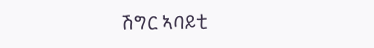ሽግር ኣባይቲ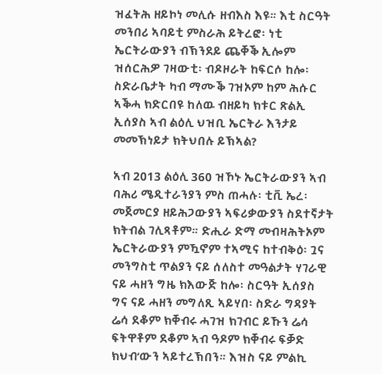ዝፈትሕ ዘይኮነ መሊሱ ዘብእስ እዩ። እቲ ስርዓት መንበሪ ኣባይቲ ምስራሕ ይትረፎ፡ ነቲ ኤርትራውያን ብኽንደይ ጨቐቕ ኢሎም ዝሰርሕዎ ገዛውቲ፡ ብዶዞራት ከፍርሶ ከሎ፡ ስድራቤታት ካብ ማሙቕ ገዝኦም ከም ሕሱር ኣቕሓ ክድርበዩ ከለዉ ብዘይካ ክቱር ጽልኢ ኢሰያስ ኣብ ልዕሊ ህዝቢ ኤርትራ እንታይ መመኽነይታ ክትህበሉ ይኽኣል?

ኣብ 2013 ልዕሊ 360 ዝኾኑ ኤርትራውያን ኣብ ባሕሪ ሜዲተራንያን ምስ ጠሓሉ፡ ቲቪ ኤረ፡ መጀመርያ ዘይሕጋውያን ኣፍሪቃውያን ስደተኛታት ክትብል ገሊጻቶም። ድሒራ ድማ መብዛሕትኦም ኤርትራውያን ምዃኖም ተኣሚና ከተብቅዕ፡ ጓና መንግስቲ ጥልያን ናይ ሰለስተ መዓልታት ሃገራዊ ናይ ሓዘን ግዜ ክእውጅ ከሎ፡ ስርዓት ኢሰያስ ግና ናይ ሓዘን መግለጺ ኣይሃበ፡ ስድራ ግዳያት ሬሳ ደቆም ክቐብሩ ሓገዝ ክገብር ይኹን ሬሳ ፍትዋቶም ደቆም ኣብ ዓዶም ክቐብሩ ፍቓድ ክህብ’ውን ኣይተረኽበን። እዝስ ናይ ምልኪ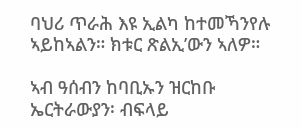ባህሪ ጥራሕ እዩ ኢልካ ከተመኻንየሉ ኣይከኣልን። ክቱር ጽልኢ’ውን ኣለዎ።

ኣብ ዓሰብን ከባቢኡን ዝርከቡ ኤርትራውያን፡ ብፍላይ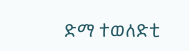ድማ ተወለድቲ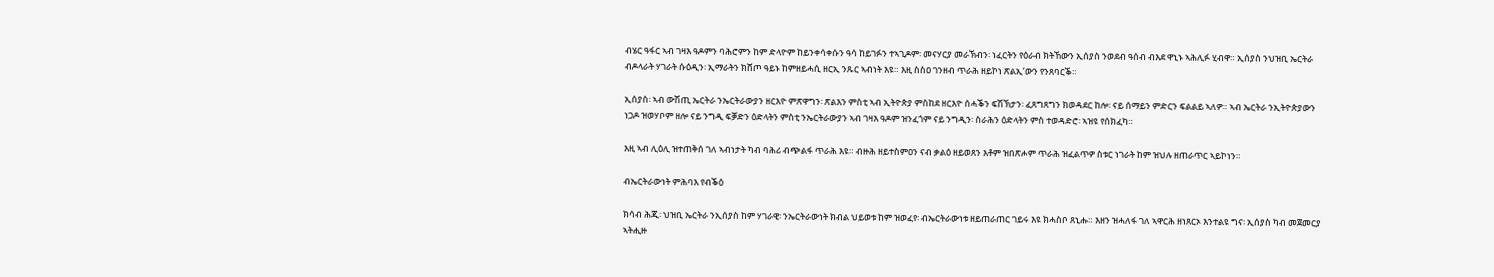ብሄር ዓፋር ኣብ ገዛእ ዓዶምን ባሕሮምን ከም ድላዮም ከይንቀሳቀሱን ዓሳ ከይገፉን ተኣጊዶም፡ መናሃርያ መራኽብን፡ ነፈርትን የዕራብ ክትኸውን ኢሰያስ ንወደብ ዓሰብ ብእደ ዋኒኑ ኣሕሊፉ ሂብዋ። ኢሰያስ ንህዝቢ ኤርትራ ብዶላራት ሃገራት ሱዕዲን፡ ኢማራትን ክሸጦ ዓይኑ ከምዘይሓሲ ዘርኢ ንጹር ኣብነት እዩ። እዚ ስስዐ ገንዘብ ጥራሕ ዘይኮነ ጽልኢ’ውን የንጸባርቕ።

ኢሰያስ፡ ኣብ ውሽጢ ኤርትራ ንኤርትራውያን ዘርእዮ ምጽዋግን፡ ጽልእን ምስቲ ኣብ ኢትዮጵያ ምስከደ ዘርእዮ ሰሓቕን ፍሽኽታን፡ ፈጸግጸግን ክወዳደር ከሎ፡ ናይ ሰማይን ምድርን ፍልልይ ኣለዎ። ኣብ ኤርትራ ንኢትዮጵያውን ነጋዶ ዝወሃቦም ዘሎ ናይ ንግዲ ፍቓድን ዕድላትን ምስቲ ንኤርትራውያን ኣብ ገዛእ ዓዶም ዝንፈጎም ናይ ንግዲን፡ ስራሕን ዕድላትን ምስ ተወዳድሮ፡ ኣዝዩ የሰክፈካ።

እዚ ኣብ ሊዕሊ ዝተጠቅሰ ገለ ኣብነታት ካብ ባሕሪ ብጭልፋ ጥራሕ እዩ። ብዙሕ ዘይተስምዐን ናብ ቃልዕ ዘይወጸን እቶም ዝበጽሖም ጥራሕ ዝፈልጥዎ ስቱር ነገራት ከም ዝህሉ ዘጠራጥር ኣይኮነን።

ብኤርትራውነት ምሕባእ የብቕዕ

ክሳብ ሕጂ፡ ህዝቢ ኤርትራ ንኢሰያስ ከም ሃገራዊ፡ ንኤርትራውነት ክብል ህይወቱ ከም ዝወፈየ፡ ብኤርትራውነቱ ዘይጠራጠር ገይሩ እዩ ክሓስቦ ጸኒሑ። እዘን ዝሓለፋ ገለ ኣዋርሕ ዘነጸርኦ እንተልዩ ግና፡ ኢሰያስ ካብ መጀመርያ ኣትሒዙ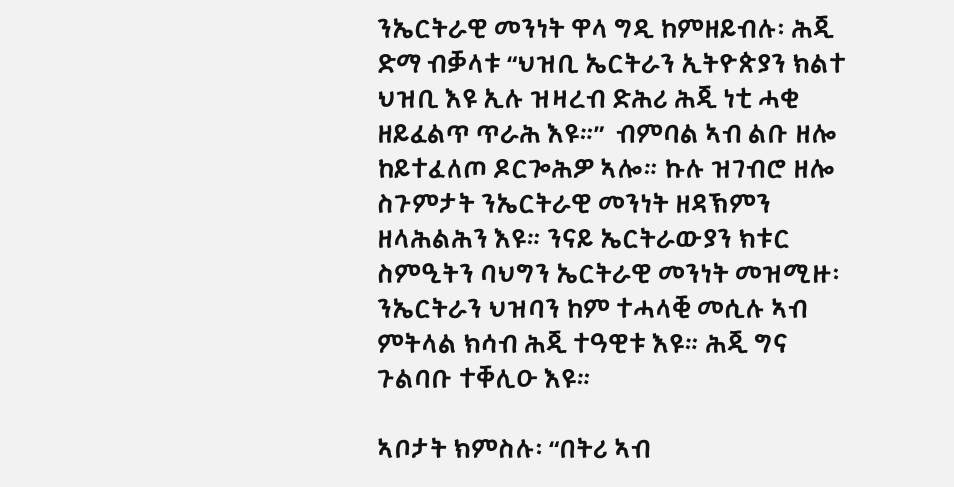ንኤርትራዊ መንነት ዋላ ግዲ ከምዘይብሉ፡ ሕጂ ድማ ብቓላቱ “ህዝቢ ኤርትራን ኢትዮጵያን ክልተ ህዝቢ እዩ ኢሉ ዝዛረብ ድሕሪ ሕጂ ነቲ ሓቂ ዘይፈልጥ ጥራሕ እዩ።”  ብምባል ኣብ ልቡ ዘሎ ከይተፈለጦ ዶርጐሕዎ ኣሎ። ኩሉ ዝገብሮ ዘሎ ስጉምታት ንኤርትራዊ መንነት ዘዳኽምን ዘላሕልሕን እዩ። ንናይ ኤርትራውያን ክቱር ስምዒትን ባህግን ኤርትራዊ መንነት መዝሚዙ፡ ንኤርትራን ህዝባን ከም ተሓላቒ መሲሉ ኣብ ምትላል ክሳብ ሕጂ ተዓዊቱ እዩ። ሕጂ ግና ጉልባቡ ተቐሊዑ እዩ።

ኣቦታት ክምስሉ፡ “በትሪ ኣብ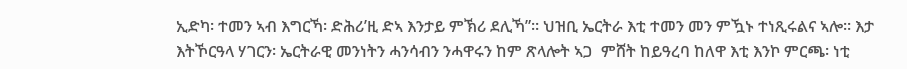ኢድካ፡ ተመን ኣብ እግርኻ፡ ድሕሪ’ዚ ድኣ እንታይ ምኽሪ ደሊኻ”። ህዝቢ ኤርትራ እቲ ተመን መን ምዃኑ ተነጺሩልና ኣሎ። እታ እትኾርዓላ ሃገርን፡ ኤርትራዊ መንነትን ሓንሳብን ንሓዋሩን ከም ጽላሎት ኣጋ  ምሸት ከይዓረባ ከለዋ እቲ እንኮ ምርጫ፡ ነቲ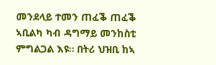መንደላይ ተመን ጠፈቕ ጠፈቕ ኣቢልካ ካብ ዳግማይ መንከስቲ ምግልጋል እዩ። በትሪ ህዝቢ ከኣ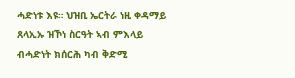ሓድነቱ እዩ። ህዝቢ ኤርትራ ነዚ ቀዳማይ ጸላኢኡ ዝኾነ ስርዓት ኣብ ምእላይ ብሓድነት ክሰርሕ ካብ ቅድሚ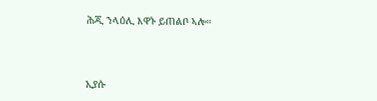ሕጂ ንላዕሊ እዋኑ ይጠልቦ ኣሎ።



ኢያሱ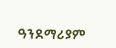ዓንደማሪያም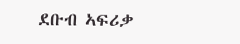ደቡብ ኣፍሪቃ